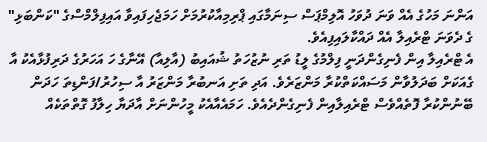އަންނަ މަހުގެ އެއް ވަނަ ދުވަހު އޮލިމްޕަސް ސިނަމާގައި ޕްރިމިއާކުރުމަށް ހަމަޖެހިފައިވާ އައިފިލްމްސްގެ "ކަންބަޅި" ގެ ދެވަނަ ޓްރެއިލާ އެއް ދައްކާލައިފިއެވެ.
އެ ޓްރެއިލާ އިން ފެނިގެންދަނީ ފިލްމުގެ ލީޑު ތަރި ނުޒުހަތު ޝުއައިބު (އާލިއާ) އޭނާގެ ހަ އަހަރުގެ ދަރިފުޅާއެކު އާ ގެއަކަށް ބަދަލުވާން މަސައްކަތްކުރާ މަންޒަރެވެ. އަދި ތަށި އަނބުރާ މަންޒަރު އާ ސިހުރު/ފަންޑިތަ ހަދަން ބޭނުންކުރާ ފޮތެއްވެސް ޓްރެއިލާއިން ފެނިގެންދެއެވެ. ހަމައެއާއެކު މީހުންނަށް އާދަޔާ ހިލާފު ގޮތްތަކެއް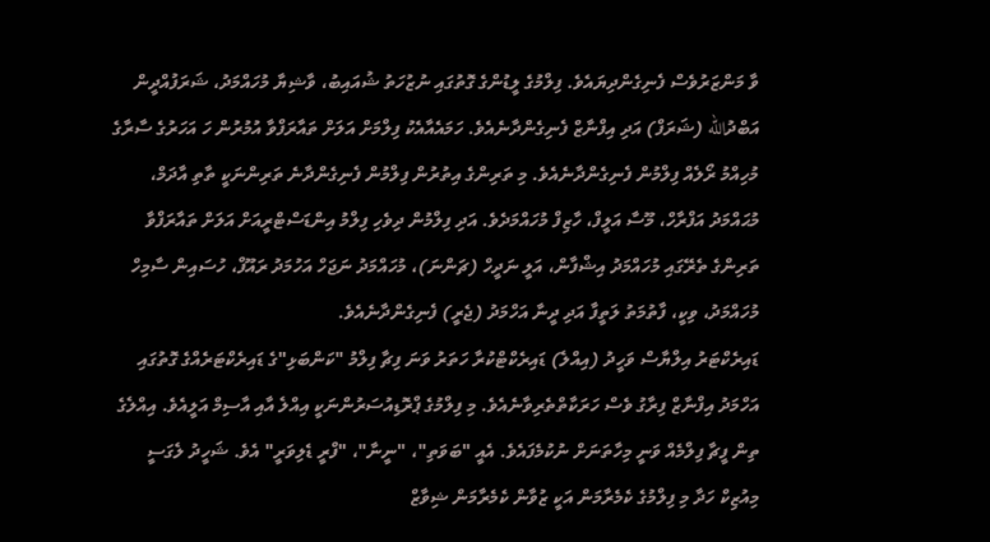ވާ މަންޒަރުވެސް ފެނިގެންދިޔައެވެ. ފިލްމުގެ ލީޑުންގެ ގޮތުގައި ނުޒުހަތު ޝުއައިބު، ވާޝިޔާ މުހައްމަދު، ޝަރަފުއްދީން އަބްދުالله (ޝަރަފް) އަދި އިފްނާޒް ފެނިގެންދާނެއެވެ. ހަމައެއާއެކު ފިލްމަށް އަލަށް ތައާރަފްވާ އުމުރުން ހަ އަހަރުގެ ސާރާގެ މުހިއްމު ރޯލެއް ފިލްމުން ފެނިގެންދާނެއެވެ. މި ތަރިންގެ އިތުރުން ފިލްމުން ފެނިގެންދާނެ ތަރިންނަކީ ތާތި އާދަމް، މުޙައްމަދު އަފްރާހް، މޫސާ އަލީފް، ހާޒިފް މުހައްމަދެވެ. އަދި ފިލްމުން ދިވެހި ފިލްމު އިންޑަސްޓްރީއަށް އަލަށް ތައާރަފްވާ ތަރިންގެ ތެރޭގައި މުހައްމަދު އިޝްފާން، އަލީ ނަދީހް (ޗަންނަ)، މުހައްމަދު ނަޖަހް އަހުމަދު ރައޫފް، ހުސައިން ސާމިހް މުހައްމަދު، ވިކީ، ފާތުމަތު ލަތީފާ އަދި ދީނާ އަހްމަދު (ޖެރީ) ފެނިގެންދާނެއެވެ.
ޑައިރެކްޓަރު އިލްޔާސް ވަހީދު (އިއްލެ) ޑައިރެކްޓްކުރާ ހަތަރު ވަނަ ފިޗާ ފިލްމު "ކަންބަޅި"ގެ ޑައިރެކްޓަރެއްގެ ގޮތުގައި އަހްމަދު އިފްނާޒް ފިރާގު ވެސް ހަރަކާތްތެރިވާނެއެވެ. މި ފިލްމުގެ ޕްރޮޑިއުސަރުންނަކީ އިއްލެ އާއި އާސިމް އަލީއެވެ. އިއްލެގެ ތިން ފީޗާ ފިލްމެއް ވަނީ މިހާތަނަށް ނުކުމެފައެވެ. އެއީ "ބަވަތި"، "ނީނާ"، "ފްރީ ޑެލިވަރީ" އެވެ. ޝަހީދު ލެގަސީ މިއުޒިކް ހަދާ މި ފިލްމުގެ ކެމެރާމަން އަކީ ޒުވާން ކެމެރާމަން ޝިވާޒް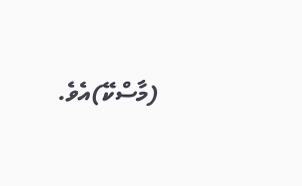(މާސްކޭ)އެވެ.